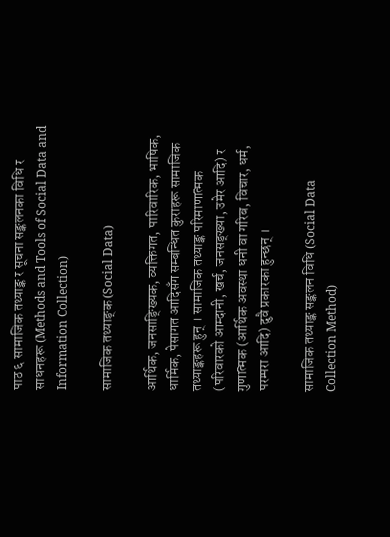पाठ ६ सामाजिक तथ्या‌ङ्क र सूचना स‌ङ्कलनका विधि र साधनहरू (Methods and Tools of Social Data and Information Collection)

सामाजिक तथ्याङ्‌क (Social Data)

आर्थिक, जनसा‌ङ्ख्यिक, व्यक्तिगत, पारिवारिक, भाषिक, धार्मिक, पेसागत आदिसँग सम्बन्धित कुराहरू सामाजिक तथ्याङ्कहरू हुन् । सामाजिक तथ्याङ्क परिमाणात्मक (परिवारको आम्दानी, खर्च, जनसङ्ख्या, उमेर आदि) र गुणात्मक (आर्थिक अवस्था धनी वा गरिब, विचार, धर्म, परम्परा आदि) दुवै प्रकारका हुन्छन् ।

सामाजिक तथ्याङ्क स‌ङ्कलन विधि (Social Data Collection Method)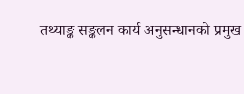तथ्याङ्क सङ्कलन कार्य अनुसन्धानको प्रमुख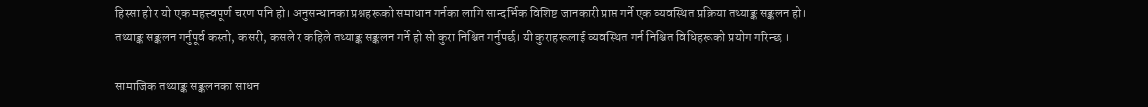हिस्सा हो र यो एक महत्त्वपूर्ण चरण पनि हो। अनुसन्धानका प्रश्नहरूको समाधान गर्नका लागि सान्दर्भिक विशिष्ट जानकारी प्राप्त गर्ने एक व्यवस्थित प्रक्रिया तथ्याङ्क सङ्कलन हो। तथ्या‌ङ्क सङ्कलन गर्नुपूर्व कस्तो, कसरी, कसले र कहिले तथ्याङ्क सङ्कलन गर्ने हो सो कुरा निश्चित गर्नुपर्छ। यी कुराहरूलाई व्यवस्थित गर्न निश्चित विधिहरूको प्रयोग गरिन्छ ।

सामाजिक तथ्या‌ङ्क स‌ङ्कलनका साधन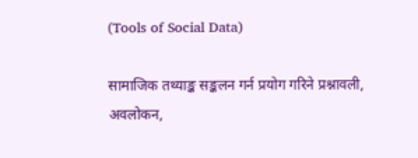(Tools of Social Data)

सामाजिक तथ्याङ्क सङ्कलन गर्न प्रयोग गरिने प्रश्नावली, अवलोकन,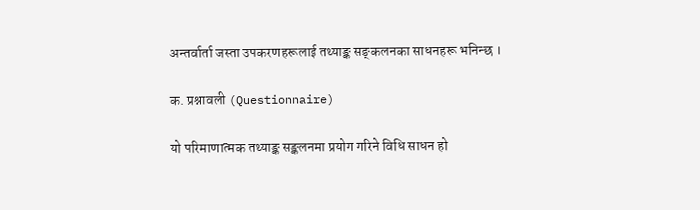अन्तर्वार्ता जस्ता उपकरणहरूलाई तथ्याङ्क सङ्‌कलनका साधनहरू भनिन्छ ।

क. प्रश्नावली (Questionnaire)

यो परिमाणात्मक तथ्याङ्क स‌ङ्कलनमा प्रयोग गरिने विधि साधन हो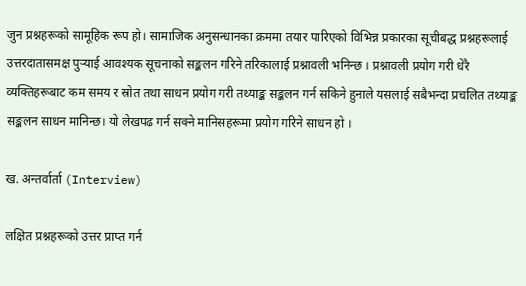जुन प्रश्नहरूको सामूहिक रूप हो। सामाजिक अनुसन्धानका क्रममा तयार पारिएको विभिन्न प्रकारका सूचीबद्ध प्रश्नहरूलाई उत्तरदातासमक्ष पुऱ्याई आवश्यक सूचनाको सङ्कलन गरिने तरिकालाई प्रश्नावली भनिन्छ । प्रश्नावली प्रयोग गरी धेरै व्यक्तिहरूबाट कम समय र स्रोत तथा साधन प्रयोग गरी तथ्याङ्क स‌ङ्कलन गर्न सकिने हुनाले यसलाई सबैभन्दा प्रचलित तथ्याङ्क सङ्कलन साधन मानिन्छ। यो लेखपढ गर्न सक्ने मानिसहरूमा प्रयोग गरिने साधन हो ।

ख. अन्तर्वार्ता (Interview)

लक्षित प्रश्नहरूको उत्तर प्राप्त गर्न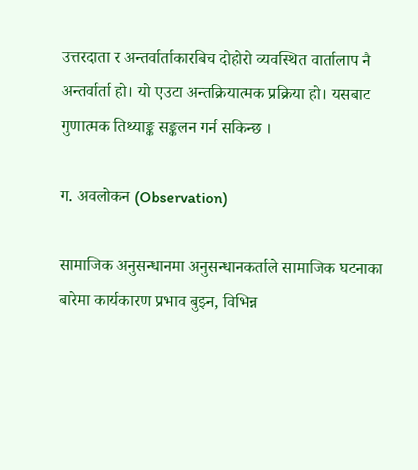उत्तरदाता र अन्तर्वार्ताकारबिच दोहोरो व्यवस्थित वार्तालाप नै अन्तर्वार्ता हो। यो एउटा अन्तक्रियात्मक प्रक्रिया हो। यसबाट गुणात्मक तिथ्याङ्क सङ्कलन गर्न सकिन्छ ।

ग. अवलोकन (Observation)

सामाजिक अनुसन्धानमा अनुसन्धानकर्ताले सामाजिक घटनाका बारेमा कार्यकारण प्रभाव बुझ्न, विभिन्न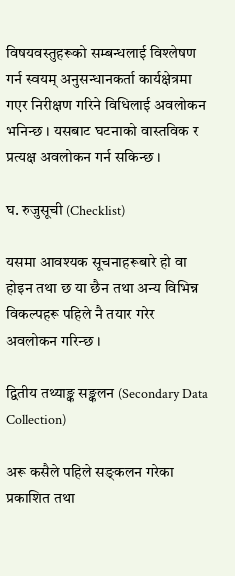विषयवस्तुहरूको सम्बन्धलाई विश्लेषण गर्न स्वयम् अनुसन्धानकर्ता कार्यक्षेत्रमा गएर निरीक्षण गरिने विधिलाई अवलोकन भनिन्छ । यसबाट घटनाको वास्तविक र प्रत्यक्ष अवलोकन गर्न सकिन्छ ।

घ. रुजुसूची (Checklist)

यसमा आवश्यक सूचनाहरूबारे हो वा होइन तथा छ या छैन तथा अन्य विभिन्न विकल्पहरू पहिले नै तयार गरेर अवलोकन गरिन्छ ।

द्वितीय तथ्या‌ङ्क सङ्कलन (Secondary Data Collection)

अरू कसैले पहिले सङ्‌कलन गरेका प्रकाशित तथा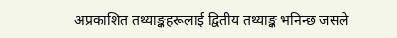अप्रकाशित तथ्या‌ङ्कहरूलाई द्वितीय तथ्याङ्क भनिन्छ जसले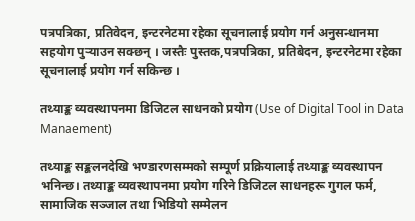पत्रपत्रिका, प्रतिवेदन, इन्टरनेटमा रहेका सूचनालाई प्रयोग गर्न अनुसन्धानमा सहयोग पुऱ्याउन सक्छन् । जस्तैः पुस्तक,पत्रपत्रिका, प्रतिबेदन, इन्टरनेटमा रहेका सूचनालाई प्रयोग गर्न सकिन्छ ।

तथ्याङ्क व्यवस्थापनमा डिजिटल साधनको प्रयोग (Use of Digital Tool in Data Manaement)

तथ्याङ्क सङ्कलनदेखि भण्डारणसम्मको सम्पूर्ण प्रक्रियालाई तथ्याङ्क व्यवस्थापन भनिन्छ। तथ्याङ्क व्यवस्थापनमा प्रयोग गरिने डिजिटल साधनहरू गुगल फर्म, सामाजिक सञ्जाल तथा भिडियो सम्मेलन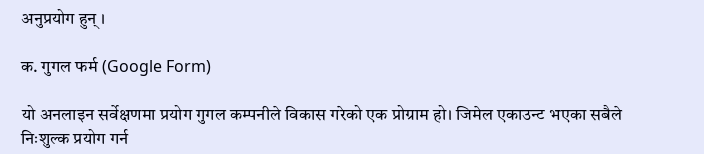अनुप्रयोग हुन् ।

क. गुगल फर्म (Google Form)

यो अनलाइन सर्वेक्षणमा प्रयोग गुगल कम्पनीले विकास गरेको एक प्रोग्राम हो। जिमेल एकाउन्ट भएका सबैले निःशुल्क प्रयोग गर्न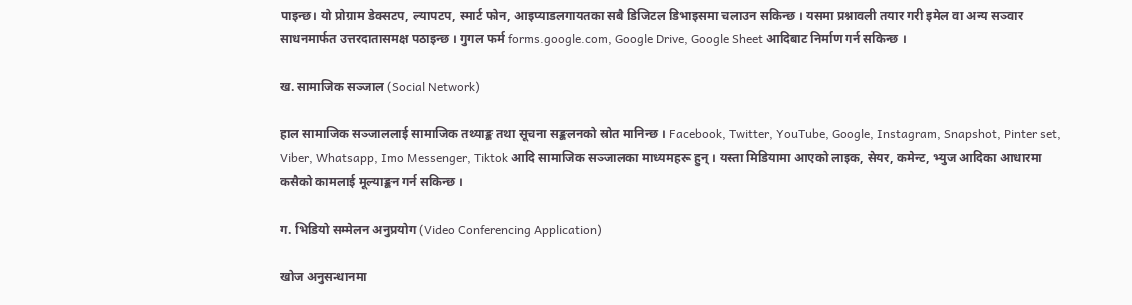पाइन्छ। यो प्रोग्राम डेक्सटप, ल्यापटप, स्मार्ट फोन, आइप्याडलगायतका सबै डिजिटल डिभाइसमा चलाउन सकिन्छ । यसमा प्रश्नावली तयार गरी इमेल वा अन्य सञ्वार साधनमार्फत उत्तरदातासमक्ष पठाइन्छ । गुगल फर्म forms.google.com, Google Drive, Google Sheet आदिबाट निर्माण गर्न सकिन्छ ।

ख. सामाजिक सञ्जाल (Social Network)

हाल सामाजिक सञ्जाललाई सामाजिक तथ्याङ्क तथा सूचना सङ्कलनको स्रोत मानिन्छ । Facebook, Twitter, YouTube, Google, Instagram, Snapshot, Pinter set, Viber, Whatsapp, Imo Messenger, Tiktok आदि सामाजिक सञ्जालका माध्यमहरू हुन् । यस्ता मिडियामा आए‌को लाइक, सेयर, कमेन्ट, भ्युज आदिका आधारमा कसैको कामलाई मूल्याङ्कन गर्न सकिन्छ ।

ग. भिडियो सम्मेलन अनुप्रयोग (Video Conferencing Application)

खोज अनुसन्धानमा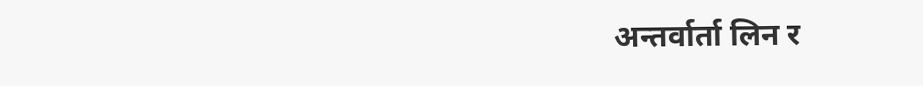अन्तर्वार्ता लिन र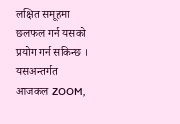लक्षित समूहमा छलफल गर्न यसको प्रयोग गर्न सकिन्छ । यसअन्तर्गत आजकल ZOOM,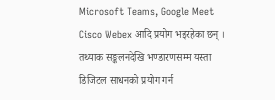Microsoft Teams, Google Meet Cisco Webex आदि प्रयोग भइरहेका छन् । तथ्याक सङ्कलनदेखि भण्डारणसम्म यस्ता डिजिटल साधनको प्रयोग गर्न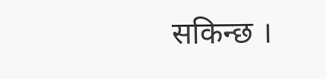सकिन्छ ।